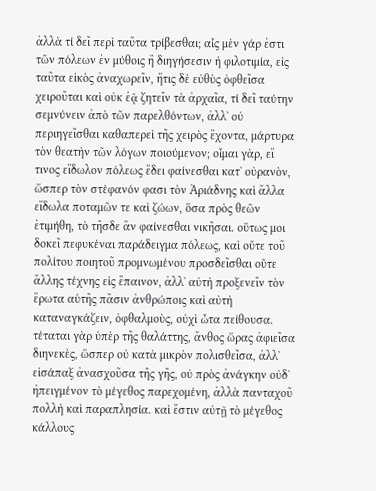ἀλλὰ τί δεῖ περὶ ταῦτα τρίβεσθαι; αἷς μὲν γάρ ἐστι τῶν πόλεων ἐν μύθοις ἢ διηγήσεσιν ἡ φιλοτιμία, εἰς ταῦτα εἰκὸς ἀναχωρεῖν, ἥτις δὲ εὐθὺς ὀφθεῖσα χειροῦται καὶ οὐκ ἐᾷ ζητεῖν τὰ ἀρχαῖα, τί δεῖ ταύτην σεμνύνειν ἀπὸ τῶν παρελθόντων, ἀλλʼ οὐ περιηγεῖσθαι καθαπερεὶ τῆς χειρὸς ἔχοντα, μάρτυρα τὸν θεατὴν τῶν λόγων ποιούμενον; οἶμαι γὰρ, εἴ τινος εἴδωλον πόλεως ἔδει φαίνεσθαι κατʼ οὐρανὸν, ὥσπερ τὸν στέφανόν φασι τὸν Ἀριάδνης καὶ ἄλλα εἴδωλα ποταμῶν τε καὶ ζώων, ὅσα πρὸς θεῶν ἐτιμήθη, τὸ τῆσδε ἂν φαίνεσθαι νικῆσαι. οὕτως μοι δοκεῖ πεφυκέναι παράδειγμα πόλεως, καὶ οὔτε τοῦ πολίτου ποιητοῦ προμνωμένου προσδεῖσθαι οὔτε ἄλλης τέχνης εἰς ἔπαινον, ἀλλʼ αὐτὴ προξενεῖν τὸν ἔρωτα αὑτῆς πᾶσιν ἀνθρώποις καὶ αὐτὴ καταναγκάζειν, ὀφθαλμοὺς, οὐχὶ ὦτα πείθουσα. τέταται γὰρ ὑπὲρ τῆς θαλάττης, ἄνθος ὥρας ἀφιεῖσα διηνεκὲς, ὥσπερ οὐ κατὰ μικρὸν πολισθεῖσα, ἀλλʼ εἰσάπαξ ἀνασχοῦσα τῆς γῆς, οὐ πρὸς ἀνάγκην οὐδʼ ἠπειγμένον τὸ μέγεθος παρεχομένη, ἀλλὰ πανταχοῦ πολλὴ καὶ παραπλησία. καὶ ἔστιν αὐτῇ τὸ μέγεθος κάλλους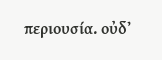περιουσία. οὐδʼ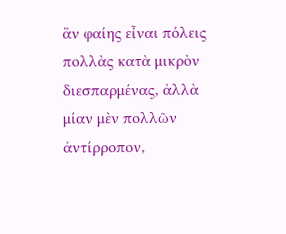ἂν φαίης εἶναι πόλεις πολλὰς κατὰ μικρὸν διεσπαρμένας, ἀλλὰ μίαν μὲν πολλῶν ἀντίρροπον,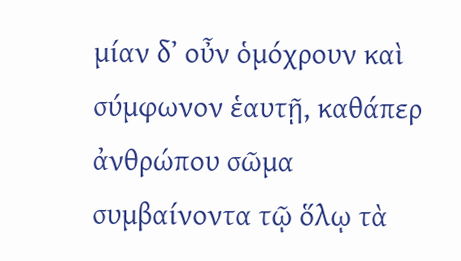μίαν δʼ οὖν ὁμόχρουν καὶ σύμφωνον ἑαυτῇ, καθάπερ ἀνθρώπου σῶμα συμβαίνοντα τῷ ὅλῳ τὰ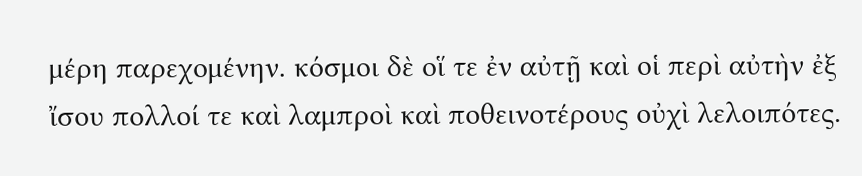μέρη παρεχομένην. κόσμοι δὲ οἵ τε ἐν αὐτῇ καὶ οἱ περὶ αὐτὴν ἐξ ἴσου πολλοί τε καὶ λαμπροὶ καὶ ποθεινοτέρους οὐχὶ λελοιπότες.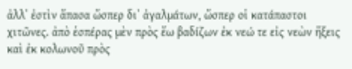ἀλλʼ ἐστὶν ἅπασα ὥσπερ διʼ ἀγαλμάτων, ὥσπερ οἱ κατάπαστοι χιτῶνες. ἀπὸ ἑσπέρας μὲν πρὸς ἕω βαδίζων ἐκ νεώ τε εἰς νεὼν ἥξεις καὶ ἐκ κολωνοῦ πρὸς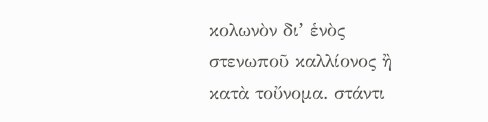κολωνὸν διʼ ἑνὸς στενωποῦ καλλίονος ἢ κατὰ τοὔνομα. στάντι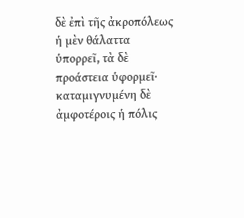δὲ ἐπὶ τῆς ἀκροπόλεως ἡ μὲν θάλαττα ὑπορρεῖ, τὰ δὲ προάστεια ὑφορμεῖ· καταμιγνυμένη δὲ ἀμφοτέροις ἡ πόλις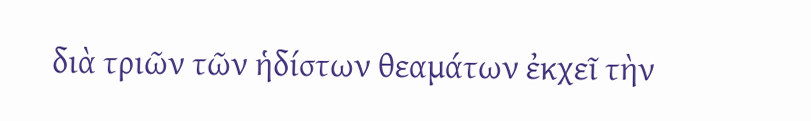διὰ τριῶν τῶν ἡδίστων θεαμάτων ἐκχεῖ τὴν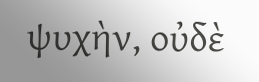ψυχὴν, οὐδὲ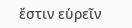ἔστιν εὑρεῖν